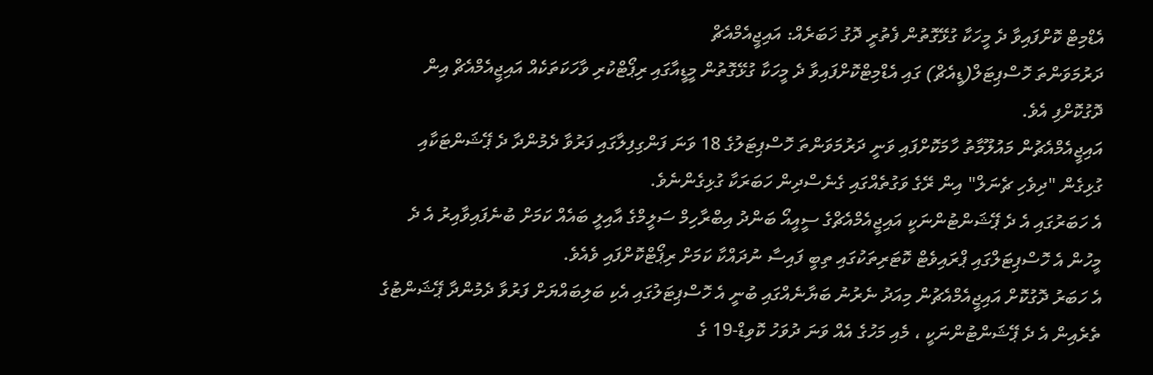އެޑްމިޓް ކޮށްފައިވާ ދެ މީހަކާ ގުޅޭގޮތުން ފެތުރީ ދޮގު ޚަބަރެއް: އައިޖީއެމްއެޗް
ދަރުމަވަންތަ ހޮސްޕިޓަލް(ޑީއެޗް) ގައި އެޑްމިޓްކޮށްފައިވާ ދެ މީހަކާ ގުޅޭގޮތުން މީޑީއާގައި ރިޕޯޓްކުރި ވާހަކަތަކެއް އައިޖީއެމްއެޗް އިން ދޮގުކޮށްފި އެވެ.
އައިޖީއެމްއެޗުން މައުލޫމާތު ހާމަކޮށްފައި ވަނީ ދަރުމަވަންތަ ހޮސްޕިޓަލުގެ 18 ވަނަ ފަންގިފިލާގައި ފަރުވާ ދެމުންދާ ދެ ޕޭޝަންޓަކާއި ގުޅިގެން "ދިވެހި ޗެނަލް" އިން ރޭގެ ވަގުތެއްގައި ގެނެސްދިން ހަބަރަކާ ގުޅިގެންނެވެ.
އެ ހަބަރުގައި އެ ދެ ޕޭޝަންޓުންނަކީ އައިޖީއެމްއެޗްގެ ސީއީއޯ ބަންދު އިބްރާހިމް ސަލީމްގެ އާއިލީ ބައެއް ކަމަށް ބުނެފައިވާއިރު އެ ދެ މީހުން އެ ހޮސްޕިޓަލްގައި ޕްރައިވެޓް ކޮޓަރިތަކުގައި ތިބީ ފައިސާ ނުދައްކާ ކަމަށް ރިޕޯޓްކޮށްފައި ވެއެވެ.
އެ ހަބަރު ދޮގުކޮށް އައިޖީއެމްއެޗުން މިއަދު ނެރުނު ބަޔާނެއްގައި ބުނީ އެ ހޮސްޕިޓަލުގައި އެކި ބަލިބައްޔަށް ފަރުވާ ދެމުންދާ ޕޭޝަންޓުގެ ތެރެއިން އެ ދެ ޕޭޝަންޓުންނަކީ ، މެއި މަހުގެ އެއް ވަނަ ދުވަހު ކޮވިޑް-19 ގެ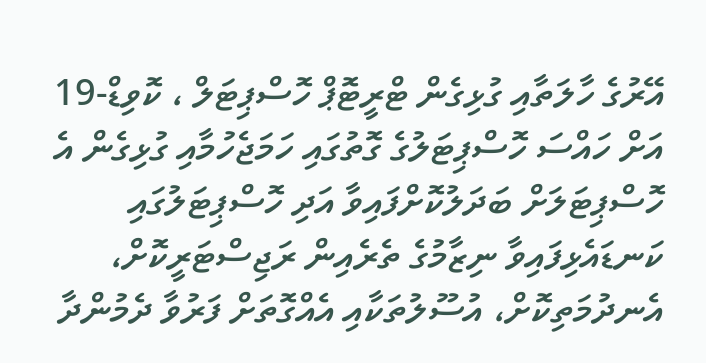އޭރުގެ ހާލަތާއި ގުޅިގެން ޓްރީޓޮޕް ހޮސްޕިޓަލް ، ކޮވިޑް-19 އަށް ހައްސަ ހޮސްޕިޓަލުގެ ގޮތުގައި ހަމަޖެހުމާއި ގުޅިގެން އެ ހޮސްޕިޓަލަށް ބަދަލުކޮށްފައިވާ އަދި ހޮސްޕިޓަލުގައި ކަނޑައެޅިފައިވާ ނިޒާމުގެ ތެރެއިން ރަޖިސްޓަރީކޮށް، އެނދުމަތިކޮށް، އުސޫލުތަކާއި އެއްގޮތަށް ފަރުވާ ދެމުންދާ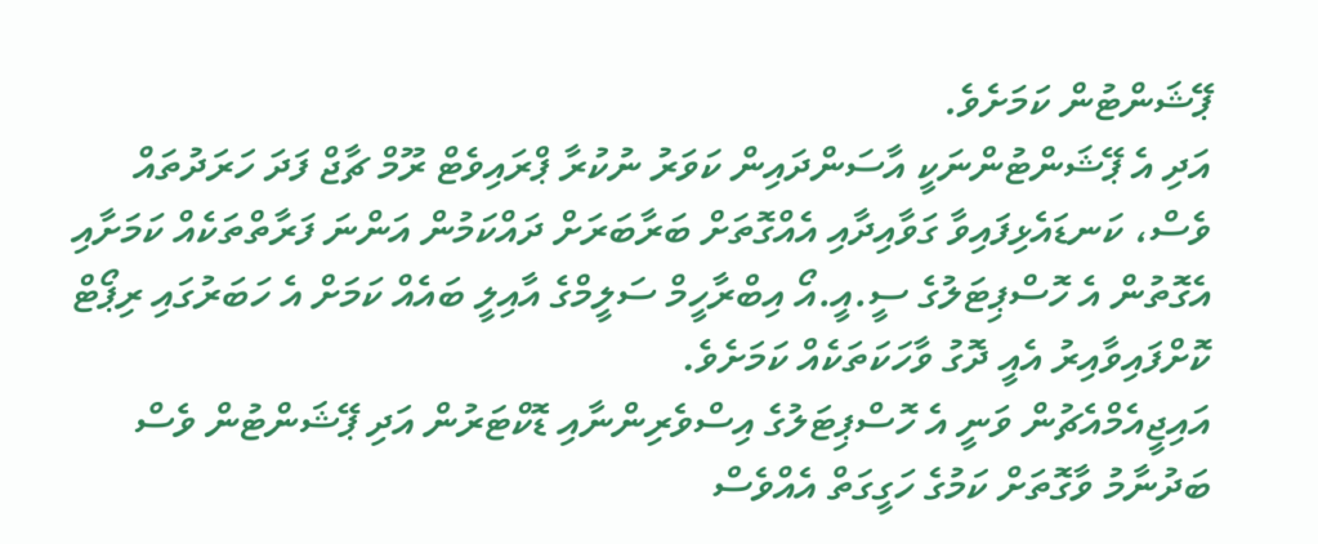ޕޭޝަންޓުން ކަމަށެވެ.
އަދި އެ ޕޭޝަންޓުންނަކީ އާސަންދައިން ކަވަރު ނުކުރާ ޕްރައިވެޓް ރޫމް ޗާޖް ފަދަ ހަރަދުތައް ވެސް، ކަނޑައެޅިފައިވާ ގަވާއިދާއި އެއްގޮތަށް ބަރާބަރަށް ދައްކަމުން އަންނަ ފަރާތްތަކެއް ކަމަށާއި އެގޮތުން އެ ހޮސްޕިޓަލުގެ ސީ.އީ.އޯ އިބްރާހީމް ސަލީމްގެ އާއިލީ ބައެއް ކަމަށް އެ ހަބަރުގައި ރިޕޯޓް ކޮށްފައިވާއިރު އެއީ ދޮގު ވާހަކަތަކެއް ކަމަށެވެ.
އައިޖީއެމްއެޗުން ވަނީ އެ ހޮސްޕިޓަލުގެ އިސްވެރިންނާއި ޑޮކްޓަރުން އަދި ޕޭޝަންޓުން ވެސް ބަދުނާމު ވާގޮތަށް ކަމުގެ ހަގީގަތް އެއްވެސް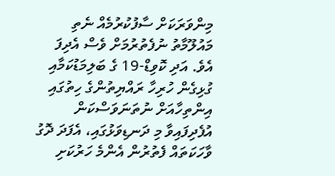މިންވަރަކަށް ސާފުކުރުމެއް ނެތި މައުލޫމާތު ނުފެތުރުމަށް ވެސް އެދިފަ އެވެ. އަދި ކޮވިޑް-19 ގެ ބަލިމަޑުކަމާއި ގުޅިގެން ހުރިހާ ރައްޔިތުންގެ ހިތުގައި އިންތިހާއަށް ނުތަނަވަސްކަން އުފެދިފައިވާ މި ދަނޑިވަޅުގައި، އެފަދަ ދޮގު ވާހަކަތައް ފެތުރުން އެންމެ ހަރުކަށި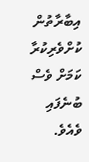އިބާރާތުން ކުށްވެރިކުރާ ކަމަށް ވެސް ބުނެފައި ވެއެވެ.